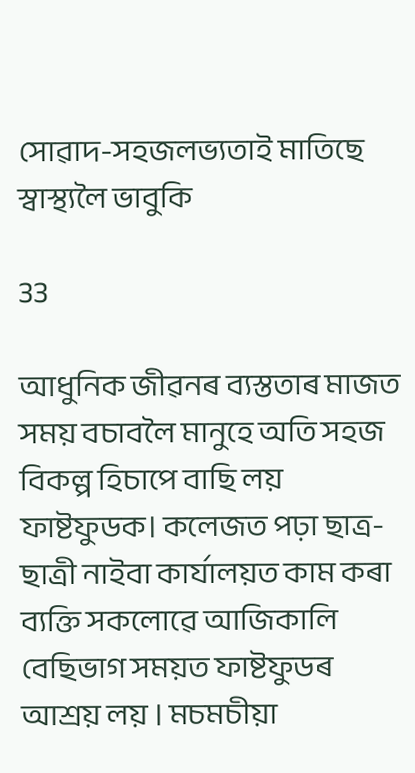সোৱাদ-সহজলভ্যতাই মাতিছে স্বাস্থ্যলৈ ভাবুকি

33

আধুনিক জীৱনৰ ব্যস্ততাৰ মাজত সময় বচাবলৈ মানুহে অতি সহজ বিকল্প হিচাপে বাছি লয় ফাষ্টফুডক। কলেজত পঢ়া ছাত্ৰ-ছাত্ৰী নাইবা কাৰ্যালয়ত কাম কৰা ব্যক্তি সকলোৱে আজিকালি বেছিভাগ সময়ত ফাষ্টফুডৰ আশ্ৰয় লয় । মচমচীয়া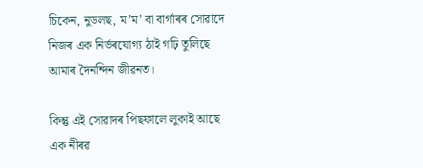চিকেন, নুডলছ, ম’ম’ বা বাৰ্গাৰৰ সোৱাদে নিজৰ এক নিৰ্ভৰযোগ্য ঠাই গঢ়ি তুলিছে আমাৰ দৈনন্দিন জীৱনত।

কিন্তু এই সোৱাদৰ পিছফালে লুকাই আছে এক নীৰৱ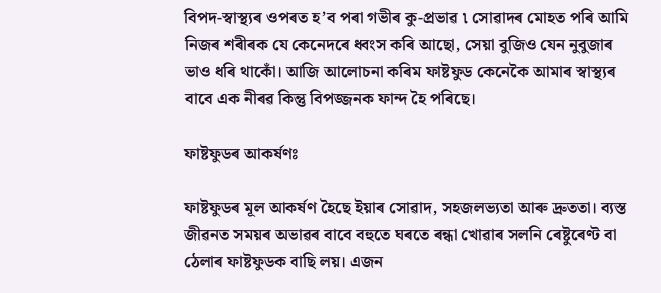বিপদ-স্বাস্থ্যৰ ওপৰত হ’ব পৰা গভীৰ কু-প্ৰভাৱ ৷ সোৱাদৰ মোহত পৰি আমি নিজৰ শৰীৰক যে কেনেদৰে ধ্বংস কৰি আছো, সেয়া বুজিও যেন নুবুজাৰ ভাও ধৰি থাকোঁ। আজি আলোচনা কৰিম ফাষ্টফুড কেনেকৈ আমাৰ স্বাস্থ্যৰ বাবে এক নীৰৱ কিন্তু বিপজ্জনক ফান্দ হৈ পৰিছে।

ফাষ্টফুডৰ আকৰ্ষণঃ

ফাষ্টফুডৰ মূল আকৰ্ষণ হৈছে ইয়াৰ সোৱাদ, সহজলভ্যতা আৰু দ্ৰুততা। ব্যস্ত জীৱনত সময়ৰ অভাৱৰ বাবে বহুতে ঘৰতে ৰন্ধা খোৱাৰ সলনি ৰেষ্টুৰেণ্ট বা ঠেলাৰ ফাষ্টফুডক বাছি লয়। এজন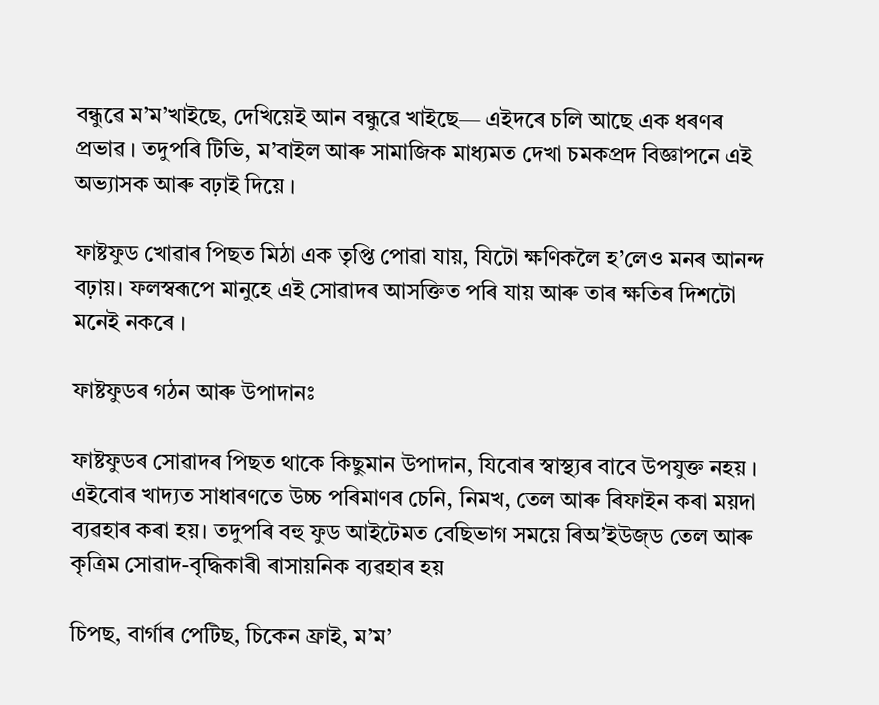বন্ধুৱে ম’ম’খাইছে, দেখিয়েই আন বন্ধুৱে খাইছে— এইদৰে চলি আছে এক ধৰণৰ প্ৰভাৱ । তদুপৰি টিভি, ম’বাইল আৰু সামাজিক মাধ্যমত দেখা চমকপ্রদ বিজ্ঞাপনে এই অভ্যাসক আৰু বঢ়াই দিয়ে ।

ফাষ্টফুড খোৱাৰ পিছত মিঠা এক তৃপ্তি পোৱা যায়, যিটো ক্ষণিকলৈ হ’লেও মনৰ আনন্দ বঢ়ায়। ফলস্বৰূপে মানুহে এই সোৱাদৰ আসক্তিত পৰি যায় আৰু তাৰ ক্ষতিৰ দিশটো মনেই নকৰে ।

ফাষ্টফুডৰ গঠন আৰু উপাদানঃ

ফাষ্টফুডৰ সোৱাদৰ পিছত থাকে কিছুমান উপাদান, যিবোৰ স্বাস্থ্যৰ বাবে উপযুক্ত নহয় । এইবোৰ খাদ্যত সাধাৰণতে উচ্চ পৰিমাণৰ চেনি, নিমখ, তেল আৰু ৰিফাইন কৰা ময়দা ব্যৱহাৰ কৰা হয়। তদুপৰি বহু ফুড আইটেমত বেছিভাগ সময়ে ৰিঅ’ইউজ্‌ড তেল আৰু কৃত্ৰিম সোৱাদ-বৃদ্ধিকাৰী ৰাসায়নিক ব্যৱহাৰ হয়

চিপছ, বাৰ্গাৰ পেটিছ, চিকেন ফ্রাই, ম’ম’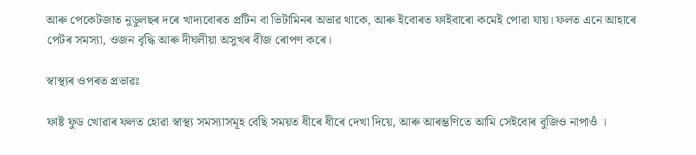আৰু পেকেটজাত নুডুলছৰ দৰে খাদ্যবোৰত প্ৰটিন বা ভিটামিনৰ অভাৱ থাকে, আৰু ইবোৰত ফাইবাৰো কমেই পোৱা যায়। ফলত এনে আহাৰে পেটৰ সমস্যা, ওজন বৃদ্ধি আৰু দীঘলীয়া অসুখৰ বীজ ৰোপণ কৰে।

স্বাস্থ্যৰ ওপৰত প্ৰভাৱঃ

ফাষ্ট ফুড খোৱাৰ ফলত হোৱা স্বাস্থ্য সমস্যাসমূহ বেছি সময়ত ধীৰে ধীৰে দেখা দিয়ে, আৰু আৰম্ভণিতে আমি সেইবোৰ বুজিও নাপাওঁ ।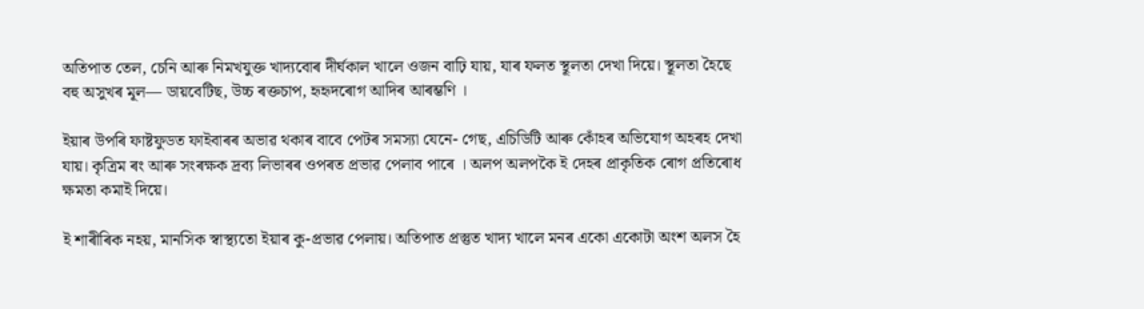অতিপাত তেল, চেনি আৰু নিমখযুক্ত খাদ্যবোৰ দীর্ঘকাল খালে ওজন বাঢ়ি যায়, যাৰ ফলত স্থূলতা দেখা দিয়ে। স্থূলতা হৈছে বহু অসুখৰ মূল— ডায়বেটিছ, উচ্চ ৰক্তচাপ, হৃহৃদৰোগ আদিৰ আৰম্ভণি ।

ইয়াৰ উপৰি ফাষ্টফুডত ফাইবাৰৰ অভাৱ থকাৰ বাবে পেটৰ সমস্যা যেনে- গেছ, এচিডিটি আৰু কোঁহৰ অভিযোগ অহৰহ দেখা যায়। কৃত্রিম ৰং আৰু সংৰক্ষক দ্রব্য লিভাৰৰ ওপৰত প্ৰভাৱ পেলাব পাৰে । অলপ অলপকৈ ই দেহৰ প্ৰাকৃতিক ৰোগ প্ৰতিৰোধ ক্ষমতা কমাই দিয়ে।

ই শাৰীৰিক নহয়, মানসিক স্বাস্থ্যতো ইয়াৰ কু-প্ৰভাৱ পেলায়। অতিপাত প্রস্তুত খাদ্য খালে মনৰ একো একোটা অংশ অলস হৈ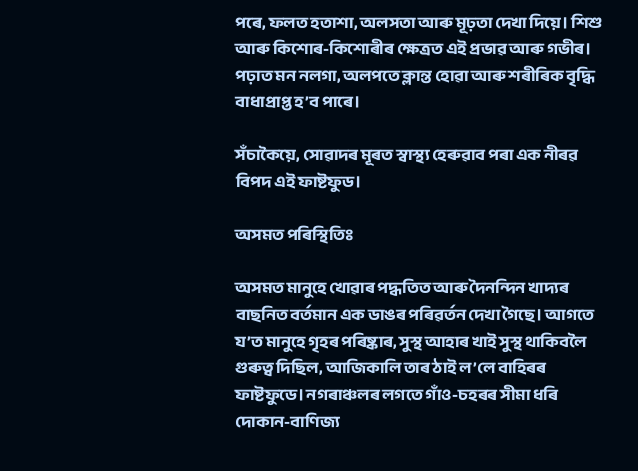পৰে, ফলত হতাশা, অলসতা আৰু মূঢ়তা দেখা দিয়ে। শিশু আৰু কিশোৰ-কিশোৰীৰ ক্ষেত্ৰত এই প্ৰভাৱ আৰু গভীৰ। পঢ়াত মন নলগা, অলপতে ক্লান্ত হোৱা আৰু শৰীৰিক বৃদ্ধি বাধাপ্রাপ্ত হ’ব পাৰে।

সঁচাকৈয়ে, সোৱাদৰ মূৰত স্বাস্থ্য হেৰুৱাব পৰা এক নীৰৱ বিপদ এই ফাষ্টফুড।

অসমত পৰিস্থিতিঃ

অসমত মানুহে খোৱাৰ পদ্ধতিত আৰু দৈনন্দিন খাদ্যৰ বাছনিত বর্তমান এক ডাঙৰ পৰিৱৰ্তন দেখা গৈছে। আগতে য’ত মানুহে গৃহৰ পৰিষ্কাৰ, সুস্থ আহাৰ খাই সুস্থ থাকিবলৈ গুৰুত্ব দিছিল, আজিকালি তাৰ ঠাই ল’লে বাহিৰৰ ফাষ্টফুডে। নগৰাঞ্চলৰ লগতে গাঁও-চহৰৰ সীমা ধৰি দোকান-বাণিজ্য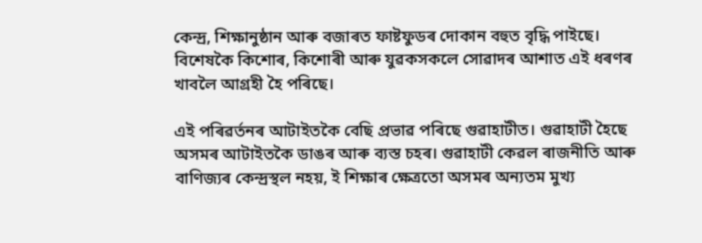কেন্দ্র, শিক্ষানুষ্ঠান আৰু বজাৰত ফাষ্টফুডৰ দোকান বহুত বৃদ্ধি পাইছে। বিশেষকৈ কিশোৰ, কিশোৰী আৰু যুৱকসকলে সোৱাদৰ আশাত এই ধৰণৰ খাবলৈ আগ্ৰহী হৈ পৰিছে।

এই পৰিৱৰ্তনৰ আটাইতকৈ বেছি প্ৰভাৱ পৰিছে গুৱাহাটীত। গুৱাহাটী হৈছে অসমৰ আটাইতকৈ ডাঙৰ আৰু ব্যস্ত চহৰ। গুৱাহাটী কেৱল ৰাজনীতি আৰু বাণিজ্যৰ কেন্দ্ৰস্থল নহয়, ই শিক্ষাৰ ক্ষেত্ৰতো অসমৰ অন্যতম মুখ্য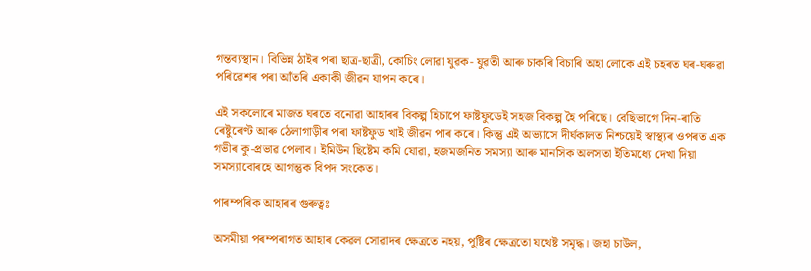গন্তব্যস্থান। বিভিন্ন ঠাইৰ পৰা ছাত্র-ছাত্রী, কোচিং লোৱা যুৱক- যুৱতী আৰু চাকৰি বিচাৰি অহা লোকে এই চহৰত ঘৰ-ঘৰুৱা পৰিৱেশৰ পৰা আঁতৰি একাকী জীৱন যাপন কৰে।

এই সকলোৰে মাজত ঘৰতে বনোৱা আহাৰৰ বিকল্প হিচাপে ফাষ্টফুডেই সহজ বিকল্প হৈ পৰিছে। বেছিভাগে দিন-ৰাতি ৰেষ্টুৰেণ্ট আৰু ঠেলাগাড়ীৰ পৰা ফাষ্টফুড খাই জীৱন পাৰ কৰে। কিন্তু এই অভ্যাসে দীর্ঘকালত নিশ্চয়েই স্বাস্থ্যৰ ওপৰত এক গভীৰ কু-প্ৰভাৱ পেলাব। ইমিউন ছিষ্টেম কমি যোৱা, হজমজনিত সমস্যা আৰু মানসিক অলসতা ইতিমধ্যে দেখা দিয়া সমস্যাবোৰহে আগন্তুক বিপদ সংকেত।

পাৰম্পৰিক আহাৰৰ গুৰুত্বঃ

অসমীয়া পৰম্পৰাগত আহাৰ কেৱল সোৱাদৰ ক্ষেত্ৰতে নহয়, পুষ্টিৰ ক্ষেত্ৰতো যথেষ্ট সমৃদ্ধ। জহা চাউল,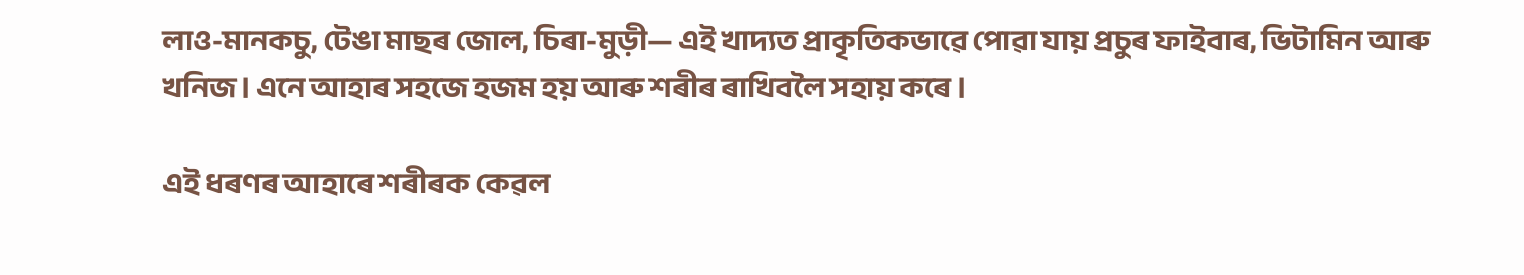লাও-মানকচু, টেঙা মাছৰ জোল, চিৰা-মুড়ী— এই খাদ্যত প্রাকৃতিকভাৱে পোৱা যায় প্ৰচুৰ ফাইবাৰ, ভিটামিন আৰু খনিজ। এনে আহাৰ সহজে হজম হয় আৰু শৰীৰ ৰাখিবলৈ সহায় কৰে ।

এই ধৰণৰ আহাৰে শৰীৰক কেৱল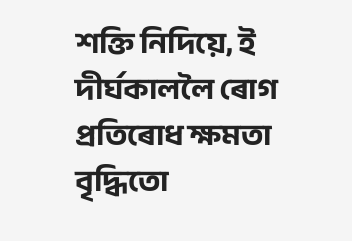শক্তি নিদিয়ে, ই দীর্ঘকাললৈ ৰোগ প্ৰতিৰোধ ক্ষমতা বৃদ্ধিতো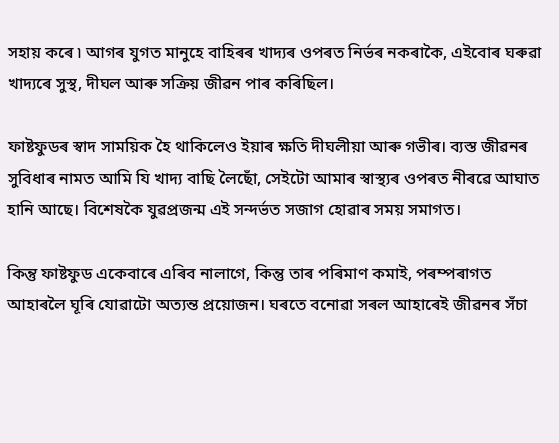সহায় কৰে ৷ আগৰ যুগত মানুহে বাহিৰৰ খাদ্যৰ ওপৰত নিৰ্ভৰ নকৰাকৈ, এইবোৰ ঘৰুৱা খাদ্যৰে সুস্থ, দীঘল আৰু সক্ৰিয় জীৱন পাৰ কৰিছিল।

ফাষ্টফুডৰ স্বাদ সাময়িক হৈ থাকিলেও ইয়াৰ ক্ষতি দীঘলীয়া আৰু গভীৰ। ব্যস্ত জীৱনৰ সুবিধাৰ নামত আমি যি খাদ্য বাছি লৈছোঁ, সেইটো আমাৰ স্বাস্থ্যৰ ওপৰত নীৰৱে আঘাত হানি আছে। বিশেষকৈ যুৱপ্ৰজন্ম এই সন্দৰ্ভত সজাগ হোৱাৰ সময় সমাগত।

কিন্তু ফাষ্টফুড একেবাৰে এৰিব নালাগে, কিন্তু তাৰ পৰিমাণ কমাই, পৰম্পৰাগত আহাৰলৈ ঘূৰি যোৱাটো অত্যন্ত প্রয়োজন। ঘৰতে বনোৱা সৰল আহাৰেই জীৱনৰ সঁচা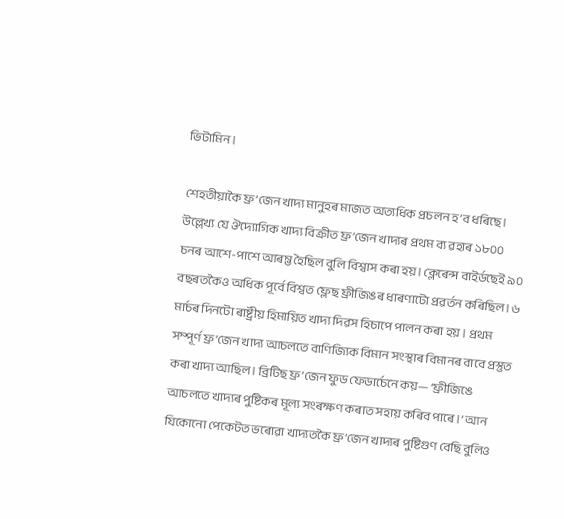ভিটামিন।

শেহতীয়াকৈ ফ্র’জেন খাদ্য মানুহৰ মাজত অত্যধিক প্রচলন হ’ব ধৰিছে। উল্লেখ্য যে ঔদ্যোগিক খাদ্য বিক্রীত ফ্ৰ’জেন খাদ্যৰ প্ৰথম ব্য ৱহাৰ ১৮০০ চনৰ আশে-পাশে আৰম্ভ হৈছিল বুলি বিশ্বাস কৰা হয়। ক্লেৰেন্স বাইৰ্ডছেই ৯০ বছৰতকৈও অধিক পূৰ্বে বিশ্বত ফ্লেছ ফ্ৰীজিঙৰ ধাৰণাটো প্ৰৱৰ্তন কৰিছিল। ৬ মাৰ্চৰ দিনটো ৰাষ্ট্ৰীয় হিমায়িত খাদ্য দিৱস হিচাপে পালন কৰা হয় । প্রথম সম্পূর্ণ ফ্র’জেন খাদ্য আচলতে বাণিজ্যিক বিমান সংস্থাৰ বিমানৰ বাবে প্ৰস্তুত কৰা খাদ্য আছিল। ব্ৰিটিছ ফ্ৰ’জেন ফুড ফেডাৰ্চেনে কয়— ‘ফ্রীজিঙে আচলতে খাদ্যৰ পুষ্টিকৰ মূল্য সংৰক্ষণ কৰাত সহায় কৰিব পাৰে।’ আন যিকোনো পেকেটত ভৰোৱা খাদ্যতকৈ ফ্ৰ’জেন খাদ্যৰ পুষ্টিগুণ বেছি বুলিও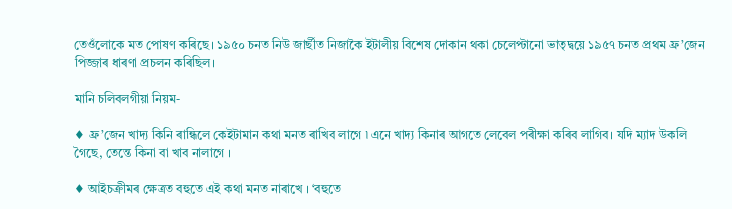তেওঁলোকে মত পোষণ কৰিছে। ১৯৫০ চনত নিউ জাৰ্ছীত নিজাকৈ ইটালীয় বিশেষ দোকান থকা চেলেপ্টানো ভাতৃদ্বয়ে ১৯৫৭ চনত প্ৰথম ফ্ৰ’জেন পিজ্জাৰ ধাৰণা প্ৰচলন কৰিছিল।

মানি চলিবলগীয়া নিয়ম-

♦ ফ্ৰ’জেন খাদ্য কিনি ৰান্ধিলে কেইটামান কথা মনত ৰাখিব লাগে ৷ এনে খাদ্য কিনাৰ আগতে লেবেল পৰীক্ষা কৰিব লাগিব। যদি ম্যাদ উকলি গৈছে, তেন্তে কিনা বা খাব নালাগে ।

♦ আইচক্ৰীমৰ ক্ষেত্ৰত বহুতে এই কথা মনত নাৰাখে । ‘বহুতে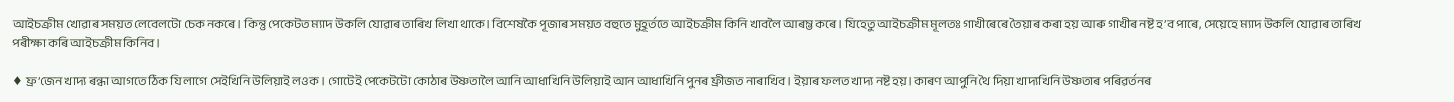আইচক্ৰীম খোৱাৰ সময়ত লেবেলটো চেক নকৰে। কিন্তু পেকেটত ম্যাদ উকলি যোৱাৰ তাৰিখ লিখা থাকে। বিশেষকৈ পূজাৰ সময়ত বহুতে মুহূর্ততে আইচক্রীম কিনি খাবলৈ আৰম্ভ কৰে। যিহেতু আইচক্ৰীম মূলতঃ গাখীৰেৰে তৈয়াৰ কৰা হয় আৰু গাখীৰ নষ্ট হ’ব পাৰে, সেয়েহে ম্যাদ উকলি যোৱাৰ তাৰিখ পৰীক্ষা কৰি আইচক্ৰীম কিনিব ।

♦ ফ্র’জেন খাদ্য ৰন্ধা আগতে ঠিক যি লাগে সেইখিনি উলিয়াই লওক । গোটেই পেকেটটো কোঠাৰ উষ্ণতালৈ আনি আধাখিনি উলিয়াই আন আধাখিনি পুনৰ ফ্ৰীজত নাৰাখিব। ইয়াৰ ফলত খাদ্য নষ্ট হয়। কাৰণ আপুনি থৈ দিয়া খাদ্যখিনি উষ্ণতাৰ পৰিৱৰ্তনৰ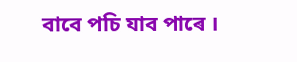বাবে পচি যাব পাৰে ।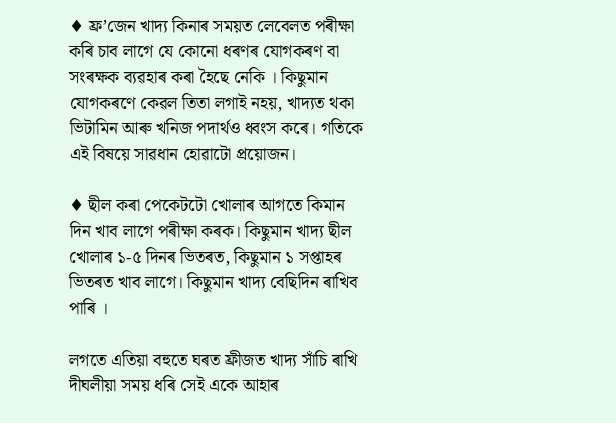♦ ফ্ৰ’জেন খাদ্য কিনাৰ সময়ত লেবেলত পৰীক্ষা কৰি চাব লাগে যে কোনো ধৰণৰ যোগকৰণ বা সংৰক্ষক ব্যৱহাৰ কৰা হৈছে নেকি । কিছুমান যোগকৰণে কেৱল তিতা লগাই নহয়, খাদ্যত থকা ভিটামিন আৰু খনিজ পদার্থও ধ্বংস কৰে। গতিকে এই বিষয়ে সাৱধান হোৱাটো প্রয়োজন।

♦ ছীল কৰা পেকেটটো খোলাৰ আগতে কিমান দিন খাব লাগে পৰীক্ষা কৰক। কিছুমান খাদ্য ছীল খোলাৰ ১-৫ দিনৰ ভিতৰত, কিছুমান ১ সপ্তাহৰ ভিতৰত খাব লাগে। কিছুমান খাদ্য বেছিদিন ৰাখিব পাৰি ।

লগতে এতিয়া বহুতে ঘৰত ফ্ৰীজত খাদ্য সাঁচি ৰাখি দীঘলীয়া সময় ধৰি সেই একে আহাৰ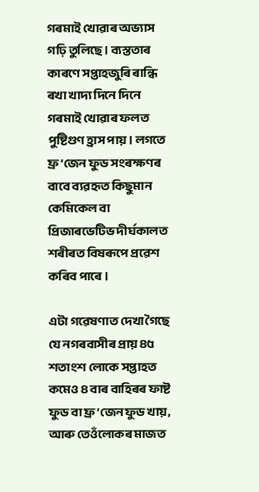গৰমাই খোৱাৰ অভ্যাস গঢ়ি তুলিছে। ব্যস্ততাৰ কাৰণে সপ্তাহজুৰি ৰান্ধি ৰখা খাদ্য দিনে দিনে গৰমাই খোৱাৰ ফলত পুষ্টিগুণ হ্রাস পায়। লগতে ফ্ৰ’জেন ফুড সংৰক্ষণৰ বাবে ব্যৱহৃত কিছুমান কেমিকেল বা প্রিজাৰভেটিভ দীৰ্ঘকালত শৰীৰত বিষৰূপে প্ৰৱেশ কৰিব পাৰে ।

এটা গৱেষণাত দেখা গৈছে যে নগৰবাসীৰ প্রায় ৪৫ শতাংশ লোকে সপ্তাহত কমেও ৪ বাৰ বাহিৰৰ ফাষ্ট ফুড বা ফ্ৰ’জেন ফুড খায়, আৰু তেওঁলোকৰ মাজত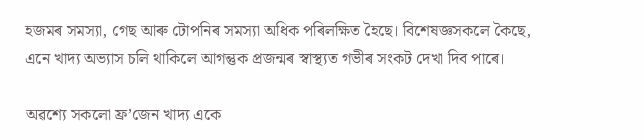হজমৰ সমস্যা, গেছ আৰু টোপনিৰ সমস্যা অধিক পৰিলক্ষিত হৈছে। বিশেষজ্ঞসকলে কৈছে, এনে খাদ্য অভ্যাস চলি থাকিলে আগন্তুক প্ৰজন্মৰ স্বাস্থ্যত গভীৰ সংকট দেখা দিব পাৰে।

অৱশ্যে সকলো ফ্ৰ’জেন খাদ্য একে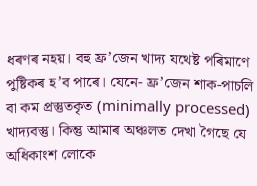ধৰণৰ নহয়। বহু ফ্র’জেন খাদ্য যথেষ্ট পৰিমাণে পুষ্টিকৰ হ’ব পাৰে। যেনে- ফ্ৰ’জেন শাক-পাচলি বা কম প্রস্তুতকৃত (minimally processed) খাদ্যবস্তু। কিন্তু আমাৰ অঞ্চলত দেখা গৈছে যে অধিকাংশ লোকে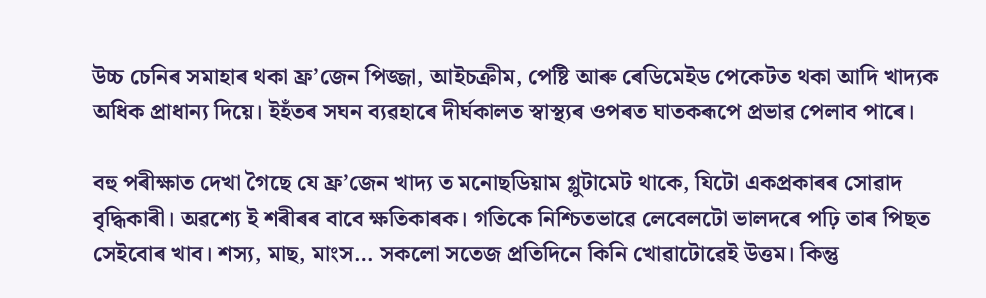উচ্চ চেনিৰ সমাহাৰ থকা ফ্ৰ’জেন পিজ্জা, আইচক্ৰীম, পেষ্টি আৰু ৰেডিমেইড পেকেটত থকা আদি খাদ্যক অধিক প্রাধান্য দিয়ে। ইহঁতৰ সঘন ব্যৱহাৰে দীৰ্ঘকালত স্বাস্থ্যৰ ওপৰত ঘাতকৰূপে প্ৰভাৱ পেলাব পাৰে।

বহু পৰীক্ষাত দেখা গৈছে যে ফ্ৰ’জেন খাদ্য ত মনোছডিয়াম গ্লুটামেট থাকে, যিটো একপ্ৰকাৰৰ সোৱাদ বৃদ্ধিকাৰী। অৱশ্যে ই শৰীৰৰ বাবে ক্ষতিকাৰক। গতিকে নিশ্চিতভাৱে লেবেলটো ভালদৰে পঢ়ি তাৰ পিছত সেইবোৰ খাব। শস্য, মাছ, মাংস… সকলো সতেজ প্রতিদিনে কিনি খোৱাটোৱেই উত্তম। কিন্তু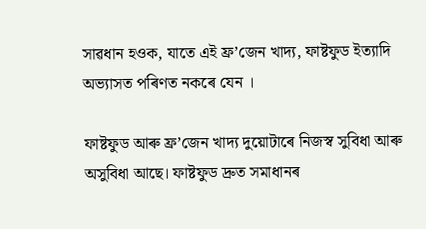সাৱধান হওক, যাতে এই ফ্র’জেন খাদ্য, ফাষ্টফুড ইত্যাদি অভ্যাসত পৰিণত নকৰে যেন ।

ফাষ্টফুড আৰু ফ্ৰ’জেন খাদ্য দুয়োটাৰে নিজস্ব সুবিধা আৰু অসুবিধা আছে। ফাষ্টফুড দ্রুত সমাধানৰ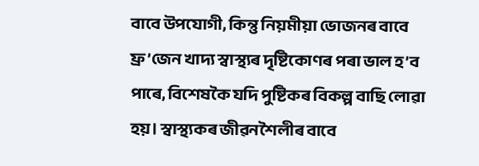বাবে উপযোগী, কিন্তু নিয়মীয়া ভোজনৰ বাবে ফ্ৰ’জেন খাদ্য স্বাস্থ্যৰ দৃষ্টিকোণৰ পৰা ভাল হ’ব পাৰে, বিশেষকৈ যদি পুষ্টিকৰ বিকল্প বাছি লোৱা হয়। স্বাস্থ্যকৰ জীৱনশৈলীৰ বাবে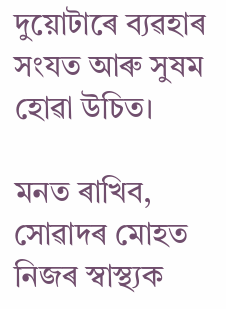দুয়োটাৰে ব্যৱহাৰ সংযত আৰু সুষম হোৱা উচিত।

মনত ৰাখিব, সোৱাদৰ মোহত নিজৰ স্বাস্থ্যক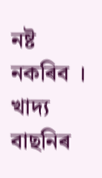নষ্ট নকৰিব । খাদ্য বাছনিৰ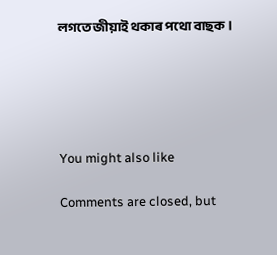লগতে জীয়াই থকাৰ পথো বাছক।





You might also like

Comments are closed, but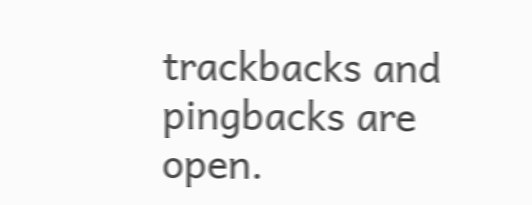trackbacks and pingbacks are open.